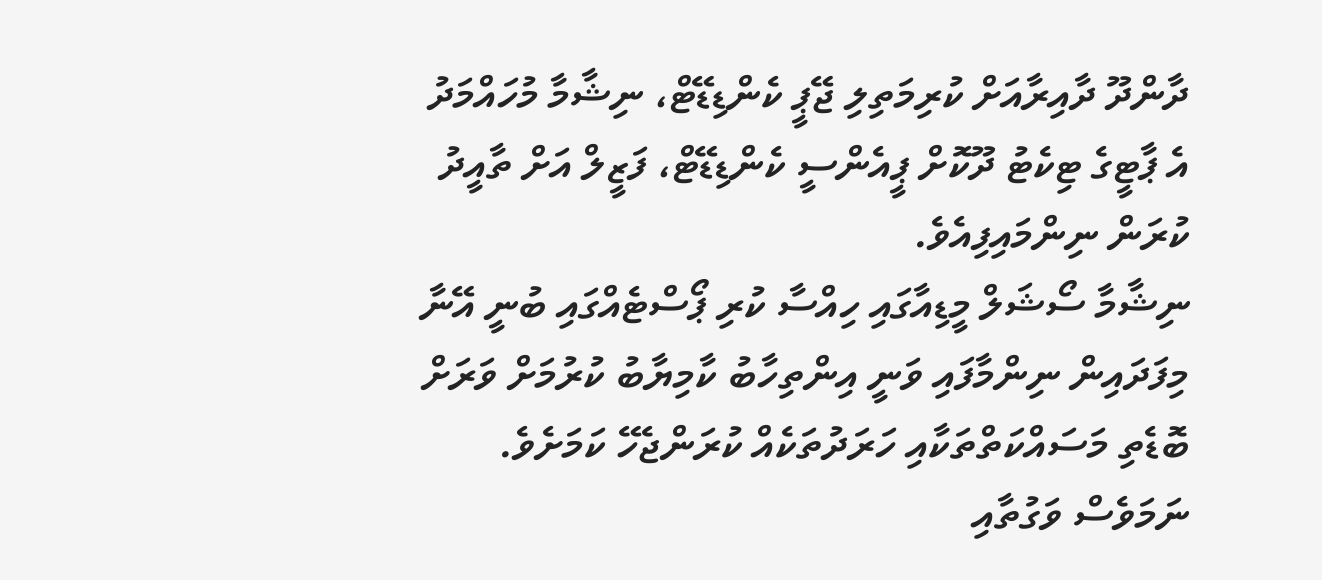ދާންދޫ ދާއިރާއަށް ކުރިމަތިލި ޖޭޕީ ކެންޑިޑޭޓް، ނިޝާމާ މުހައްމަދު އެ ޕާޓީގެ ޓިކެޓު ދޫކޮށް ޕީއެންސީ ކެންޑިޑޭޓް، ފަޒީލް އަށް ތާއީދު ކުރަން ނިންމައިފިއެވެ.
ނިޝާމާ ސޯޝަލް މީޑިއާގައި ހިއްސާ ކުރި ޕޯސްޓެއްގައި ބުނީ އޭނާ މިފަދައިން ނިންމާފައި ވަނީ އިންތިހާބު ކާމިޔާބު ކުރުމަށް ވަރަށް ބޮޑެތި މަސައްކަތްތަކާއި ހަރަދުތަކެއް ކުރަންޖެހޭ ކަމަށެވެ. ނަމަވެސް ވަގުތާއި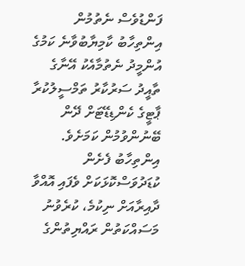ފަންޑުވެސް ނެތުމުން އިންތިހާބު ކާމިޔާބުވާނެ ކަމުގެ އުންމީދު ނެތުމާއެކު އޭނާގެ ތާއީދު ސަރުކާރު ތަމްސީލުކުރާ ޕާޓީގެ ކެންޑިޑޭޓަށް ދޭން ބޭނުންވުމުން ކަމަށެވެ.
އިންތިހާބު ފެށެން ކުޑަދުވަސްކޮޅަކަށް ވެފައި އޮއްވާ ދާއިރާއަށް ނިކުމެ، ކުރެވުނު މަސައްކަތުން ރައްޔިތުންގެ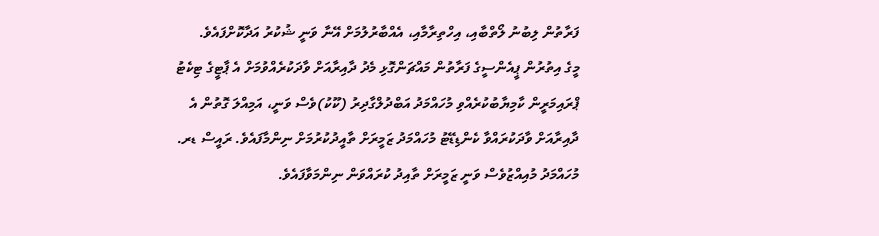ފަރާތުން ލިބުނު ލޯތްބާއި، އިހްތިރާމާއި، އެއްބާރުލުމަށް އޭނާ ވަނީ ޝުކުރު އަދާކޮށްފައެވެ.
މީގެ އިތުރުން ޕީއެންސީގެ ފަރާތުން މައްޗަންގޮޅި މެދު ދާއިރާއަށް ވާދަކުރެއްވުމަށް އެ ޕާޓީގެ ޓިކެޓު ޕްރައިމަރީން ކާމިޔާބުކުރެއްވި މުހައްމަދު އަބްދުލްގާދިރު (ކޫކު)ވެސް ވަނީ، އަމިއްލަ ގޮތުން އެ ދާއިރާއަށް ވާދަކުރައްވާ ކެންޑިޑޭޓު މުހައްމަދު ޒަމީރަށް ތާއީދުކުރުމަށް ނިންމާފައެވެ. ރައީސް ޑރ. މުހައްމަދު މުއިއްޒުވެސް ވަނީ ޒަމީރަށް ތާއިދު ކުރައްވަން ނިންމަވާފައެވެ.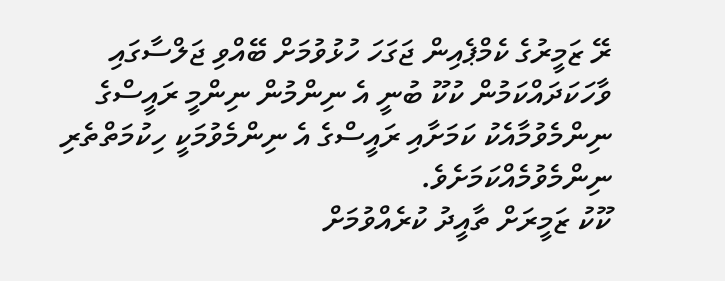ރޭ ޒަމީރުގެ ކެމްޕެއިން ޖަގަހަ ހުޅުވުމަށް ބޭއްވި ޖަލްސާގައި ވާހަކަދައްކަމުން ކުކޫ ބުނީ އެ ނިންމުން ނިންމީ ރައީސްގެ ނިންމެވުމާއެކު ކަމަށާއި ރައީސްގެ އެ ނިންމެވުމަކީ ހިކުމަތްތެރި ނިންމެވުމެއްކަމަށެވެ.
ކޫކު ޒަމީރަށް ތާއީދު ކުރެއްވުމަށް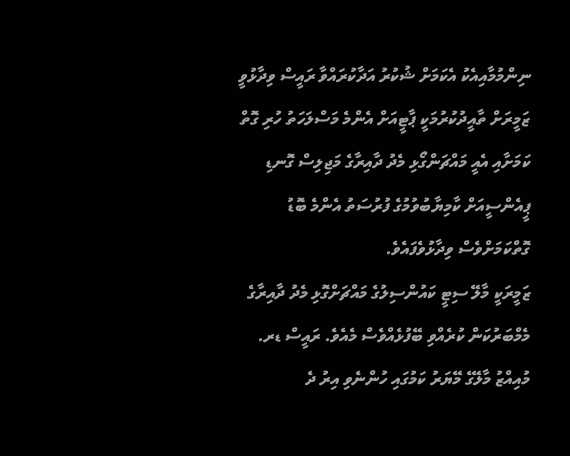ނިންމުމާއިއެކު އެކަމަށް ޝުކުރު އަދާކުރައްވާ ރައީސް ވިދާޅުވީ ޒަމީރަށް ތާއީދުކުރުމަކީ ޕާޓީއަށް އެންމެ މަސްލަހަތު ހުރި ގޮތް ކަމަށާއި އެއީ މައްޗަންގޯޅި މެދު ދާއިރާގެ މަޖިލިސް ގޮނޑި ޕީއެންސީއަށް ކާމިޔާބުވުމުގެ ފުރުސަތު އެންމެ ބޮޑު ގޮތްކަމަށްވެސް ވިދާޅުވެފައެވެ.
ޒަމީރަކީ މާލޭ ސިޓީ ކައުންސިލުގެ މައްޗަށްގޮޅި މެދު ދާއިރާގެ މެމްބަރުކަން ކުރެއްވި ބޭފުޅެއްވެސް މެއެވެ. ރައީސް ޑރ. މުއިއްޒު މާލޭގެ މޭޔަރު ކަމުގައި ހުންނެވި އިރު ދެ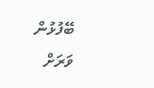ބޭފުޅުން ވަރަށް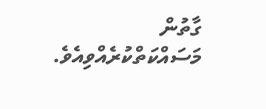ގާތުން މަސައްކަތްކުރެއްވިއެވެ.